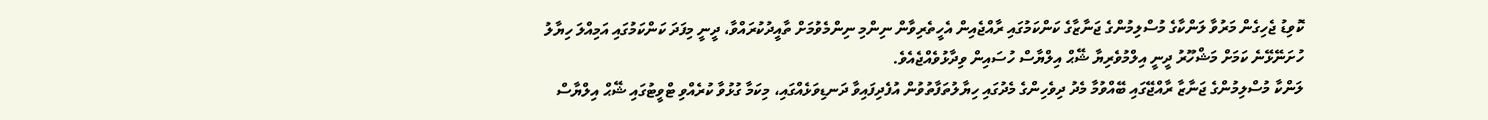ކޮވިޑު ޖެހިގެން މަރުވާ ލަންކާގެ މުސްލިމުންގެ ޖަނާޒާގެ ކަންކަމުގައި ރާއްޖެއިން އެހީތެރިވާން ނިންމި ނިންމެވުމަށް ތާއީދުކުރައްވާ، ދީނީ މިފަދަ ކަންކަމުގައި އަމިއްލަ ހިޔާލު ހުށަނޭޅޭނެ ކަމަށް މަޝްހޫރު ދީނީ އިލްމުވެރިޔާ ޝޭޙް އިލްޔާސް ހުސައިން ވިދާޅުވެއްޖެއެވެ.
ލަންކާ މުސްލިމުންގެ ޖަނާޒާ ރާއްޖޭގައި ބޭއްވުމާ މެދު ދިވެހިންގެ މެދުގައި ހިޔާލުތަފާތުވުން އުފެދިފައިވާ ދަނޑިވަޅެއްގައި، މިކަމާ ގުޅުވާ ކުރެއްވި ޓްވީޓުގައި ޝޭޙް އިލްޔާސް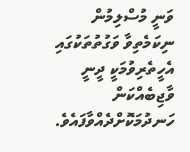ވަނީ މުސްލިމުން ނިކަމެތިވާ ވަގުތުތަކުގައި އެހީތެރިވުމަކީ ދީނީ ވާޖިބެއްކަން ހަނދުމަކޮށްދެއްވާފައެވެ.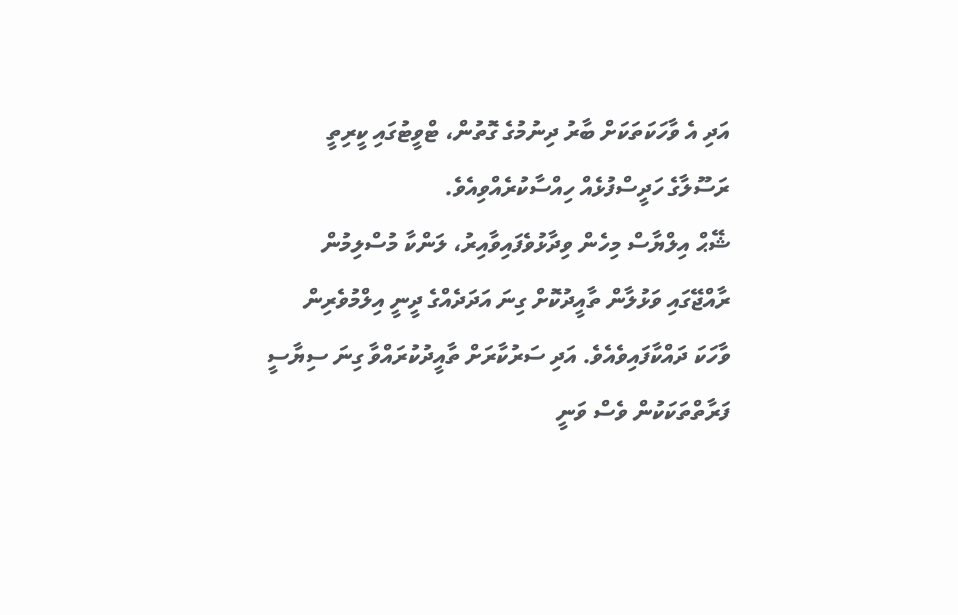އަދި އެ ވާހަކަތަކަށް ބާރު ދިނުމުގެ ގޮތުން، ޓްވީޓުގައި ކީރިތީ ރަސޫލާގެ ހަދީސްފުޅެއް ހިއްސާކުރެއްވިއެވެ.
ޝޭޙް އިލްޔާސް މިހެން ވިދާޅުވެފައިވާއިރު، ލަންކާ މުސްލިމުން ރާއްޖޭގައި ވަޅުލާން ތާއީދުކޮށް ގިނަ އަދަދެއްގެ ދީނީ އިލްމުވެރިން ވާހަކަ ދައްކާފައިވެއެވެ. އަދި ސަރުކާރަށް ތާއީދުކުރައްވާ ގިނަ ސިޔާސީ ފަރާތްތަކަކުން ވެސް ވަނީ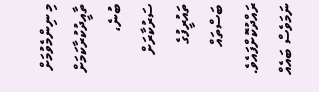މި ނިންމެވުމަށް ތާއީދުކުރާކަމަށް ބުނެ، ސަރުކާރަށް ތައުރީފުގެ ބަސްތައް ރައްދުކޮށްފައެވެ. ނަމަވެސް ބައެއް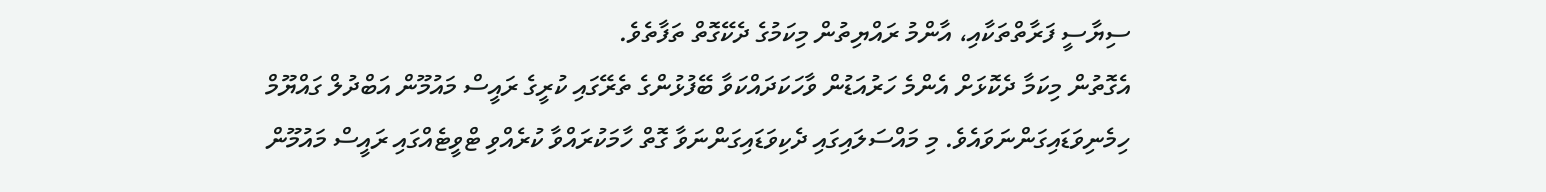ސިޔާސީ ފަރާތްތަކާއި، އާންމު ރައްޔިތުން މިކަމުގެ ދެކޭގޮތް ތަފާތެވެ.
އެގޮތުން މިކަމާ ދެކޮޅަށް އެންމެ ހަރުއަޑުން ވާހަކަދައްކަވާ ބޭފުޅުންގެ ތެރޭގައި ކުރީގެ ރައީސް މައުމޫން އަބްދުލް ގައްޔޫމް ހިމެނިވަޑައިގަންނަވައެވެ. މި މައްސަލައިގައި ދެކިވަޑައިގަންނަވާ ގޮތް ހާމަކުރައްވާ ކުރެއްވި ޓްވީޓެއްގައި ރައީސް މައުމޫން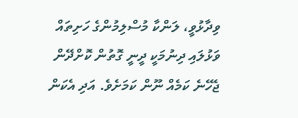ވިދާޅުވީ، ލަންކާ މުސްލިމުންގެ ހަށިތައް ވަޅުލައި ދިނުމަކީ ދީނީ ގޮތުން ކޮށްދޭން ޖެހޭނެ ކަމެއް ނޫން ކަމަށެވެ. އަދި އެކަން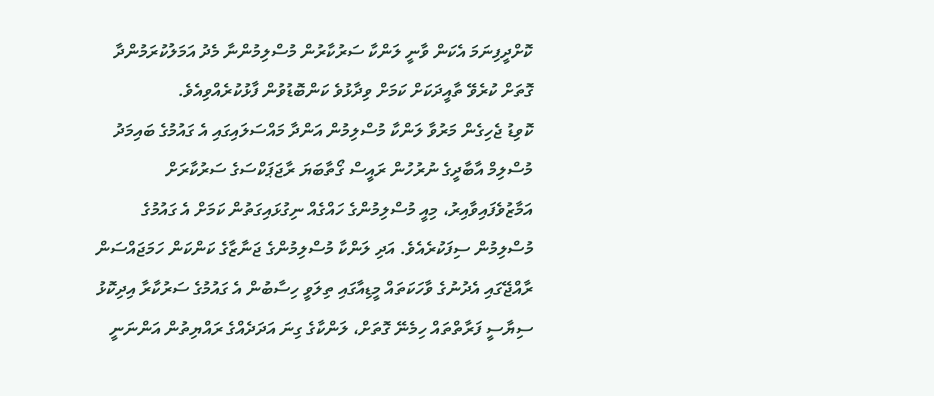ކޮށްދީފިނަމަ އެކަން ވާނީ ލަންކާ ސަރުކާރުން މުސްލިމުންނާ މެދު އަމަލުކުރަމުންދާ ގޮތަށް ކުރެވޭ ތާއީދަކަށް ކަމަށް ވިދާޅުވެ ކަންބޮޑުވުން ފާޅުކުރެއްވިއެވެ.
ކޮވިޑު ޖެހިގެން މަރުވާ ލަންކާ މުސްލިމުން އަންދާ މައްސަލައިގައި އެ ގައުމުގެ ބައިމަދު މުސްލިމް އާބާދީގެ ނުރުހުން ރައީސް ގޯތާބަޔަ ރާޖަޕަކްސަގެ ސަރުކާރަށް އަމާޒުވެފައިވާއިރު، މިއީ މުސްލިމުންގެ ހައްގެއް ނިގުޅައިގަތުން ކަމަށް އެ ގައުމުގެ މުސްލިމުން ސިފަކުރެއެވެ. އަދި ލަންކާ މުސްލިމުންގެ ޖަނާޒާގެ ކަންކަން ހަމަޖައްސަން ރާއްޖޭގައި އެދުނުގެ ވާހަކަތައް މީޑިއާގައި ތިލަވީ ހިސާބުން އެ ގައުމުގެ ސަރުކާރާ އިދިކޮޅު ސިޔާސީ ފަރާތްތައް ހިމެނޭ ގޮތަށް، ލަންކާގެ ގިނަ އަދަދެއްގެ ރައްޔިތުން އަންނަނީ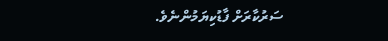ސަރުކާރަށް ފާޑުކިޔަމުންނެވެ.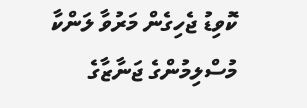ކޮވިޑު ޖެހިގެން މަރުވާ ލަންކާ މުސްލިމުންގެ ޖަނާޒާގެ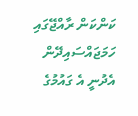ކަންކަން ރާއްޖޭގައި ހަމަޖައްސައިދޭން އެދުނީ އެ ގައުމުގެ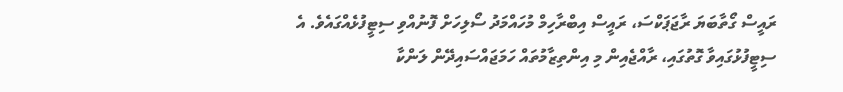ރައީސް ގޯތާބަޔަ ރާޖަޕަކްސަ، ރައީސް އިބްރާހިމް މުހައްމަދު ސޯލިހަށް ފޮނުއްވި ސިޓީފުޅެއްގައެވެ. އެ ސިޓީފުޅުގައިވާ ގޮތުގައި، ރާއްޖެއިން މި އިންތިޒާމުތައް ހަމަޖައްސައިދޭން ލަންކާ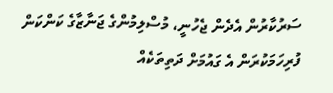ސަރުކާރުން އެދެން ޖެހުނީ، މުސްލިމުންގެ ޖަނާޒާގެ ކަންކަން ފުރިހަމަކުރަން އެ ގައުމަށް ދަތިތަކެއް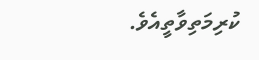ކުރިމަތިވާތީއެވެ.